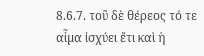8.6.7. τοῦ δὲ θέρεος τό τε αἷµα ἰσχύει ἔτι καὶ ἡ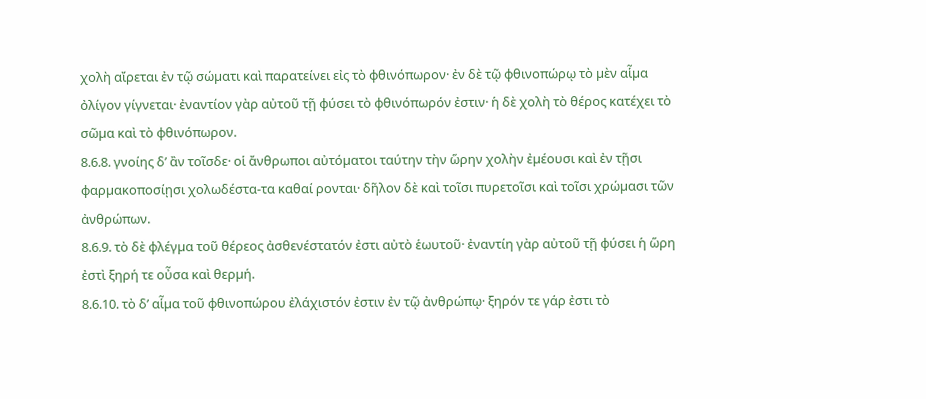χολὴ αἴρεται ἐν τῷ σώµατι καὶ παρατείνει εἰς τὸ φθινόπωρον· ἐν δὲ τῷ φθινοπώρῳ τὸ µὲν αἷµα ὀλίγον γίγνεται· ἐναντίον γὰρ αὐτοῦ τῇ φύσει τὸ φθινόπωρόν ἐστιν· ἡ δὲ χολὴ τὸ θέρος κατέχει τὸ σῶµα καὶ τὸ φθινόπωρον.
8.6.8. γνοίης δ’ ἂν τοῖσδε· οἱ ἄνθρωποι αὐτόµατοι ταύτην τὴν ὥρην χολὴν ἐµέουσι καὶ ἐν τῇσι φαρµακοποσίῃσι χολωδέστα-τα καθαί ρονται· δῆλον δὲ καὶ τοῖσι πυρετοῖσι καὶ τοῖσι χρώµασι τῶν ἀνθρώπων.
8.6.9. τὸ δὲ φλέγµα τοῦ θέρεος ἀσθενέστατόν ἐστι αὐτὸ ἑωυτοῦ· ἐναντίη γὰρ αὐτοῦ τῇ φύσει ἡ ὥρη ἐστὶ ξηρή τε οὖσα καὶ θερµή.
8.6.10. τὸ δ’ αἷµα τοῦ φθινοπώρου ἐλάχιστόν ἐστιν ἐν τῷ ἀνθρώπῳ· ξηρόν τε γάρ ἐστι τὸ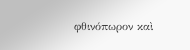φθινόπωρον καὶ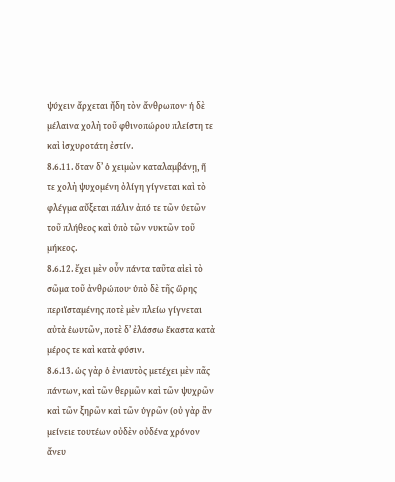ψύχειν ἄρχεται ἤδη τὸν ἄνθρωπον· ἡ δὲ µέλαινα χολὴ τοῦ φθινοπώρου πλείστη τε καὶ ἰσχυροτάτη ἐστίν.
8.6.11. ὅταν δ’ ὁ χειµὼν καταλαµβάνῃ, ἥ τε χολὴ ψυχοµένη ὀλίγη γίγνεται καὶ τὸ φλέγµα αὔξεται πάλιν ἀπό τε τῶν ὑετῶν τοῦ πλήθεος καὶ ὑπὸ τῶν νυκτῶν τοῦ µήκεος.
8.6.12. ἔχει µὲν οὖν πάντα ταῦτα αἰεὶ τὸ σῶµα τοῦ ἀνθρώπου· ὑπὸ δὲ τῆς ὥρης περιϊσταµένης ποτὲ µὲν πλείω γίγνεται αὐτὰ ἑωυτῶν, ποτὲ δ’ ἐλάσσω ἕκαστα κατὰ µέρος τε καὶ κατὰ φύσιν.
8.6.13. ὡς γὰρ ὁ ἐνιαυτὸς µετέχει µὲν πᾶς πάντων, καὶ τῶν θερµῶν καὶ τῶν ψυχρῶν καὶ τῶν ξηρῶν καὶ τῶν ὑγρῶν (οὐ γὰρ ἂν µείνειε τουτέων οὐδὲν οὐδένα χρόνον ἄνευ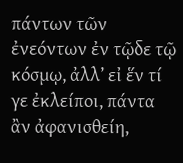πάντων τῶν ἐνεόντων ἐν τῷδε τῷ κόσµῳ, ἀλλ’ εἰ ἕν τί γε ἐκλείποι, πάντα ἂν ἀφανισθείη,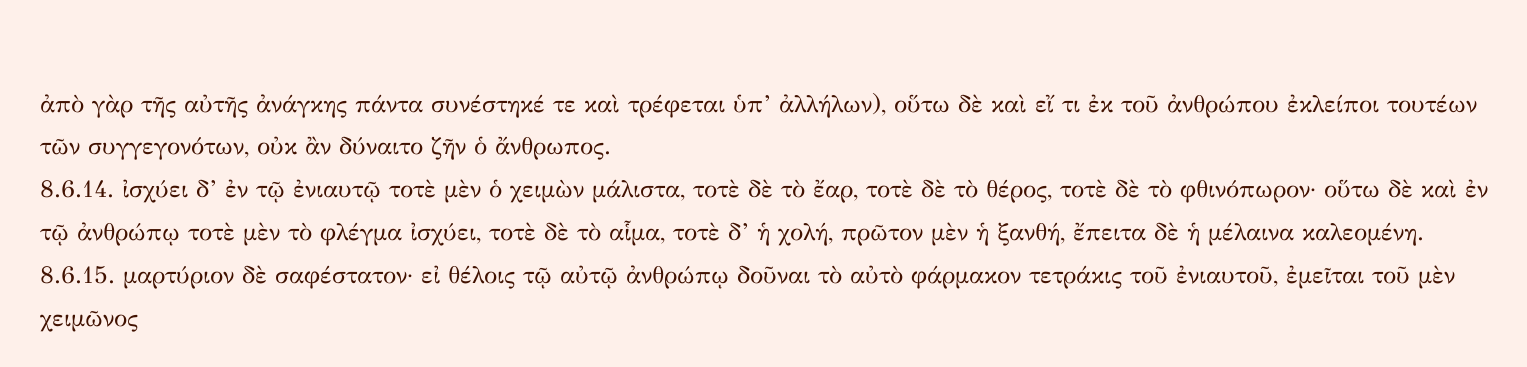ἀπὸ γὰρ τῆς αὐτῆς ἀνάγκης πάντα συνέστηκέ τε καὶ τρέφεται ὑπ’ ἀλλήλων), οὕτω δὲ καὶ εἴ τι ἐκ τοῦ ἀνθρώπου ἐκλείποι τουτέων τῶν συγγεγονότων, οὐκ ἂν δύναιτο ζῆν ὁ ἄνθρωπος.
8.6.14. ἰσχύει δ’ ἐν τῷ ἐνιαυτῷ τοτὲ µὲν ὁ χειµὼν µάλιστα, τοτὲ δὲ τὸ ἔαρ, τοτὲ δὲ τὸ θέρος, τοτὲ δὲ τὸ φθινόπωρον· οὕτω δὲ καὶ ἐν τῷ ἀνθρώπῳ τοτὲ µὲν τὸ φλέγµα ἰσχύει, τοτὲ δὲ τὸ αἷµα, τοτὲ δ’ ἡ χολή, πρῶτον µὲν ἡ ξανθή, ἔπειτα δὲ ἡ µέλαινα καλεοµένη.
8.6.15. µαρτύριον δὲ σαφέστατον· εἰ θέλοις τῷ αὐτῷ ἀνθρώπῳ δοῦναι τὸ αὐτὸ φάρµακον τετράκις τοῦ ἐνιαυτοῦ, ἐµεῖται τοῦ µὲν χειµῶνος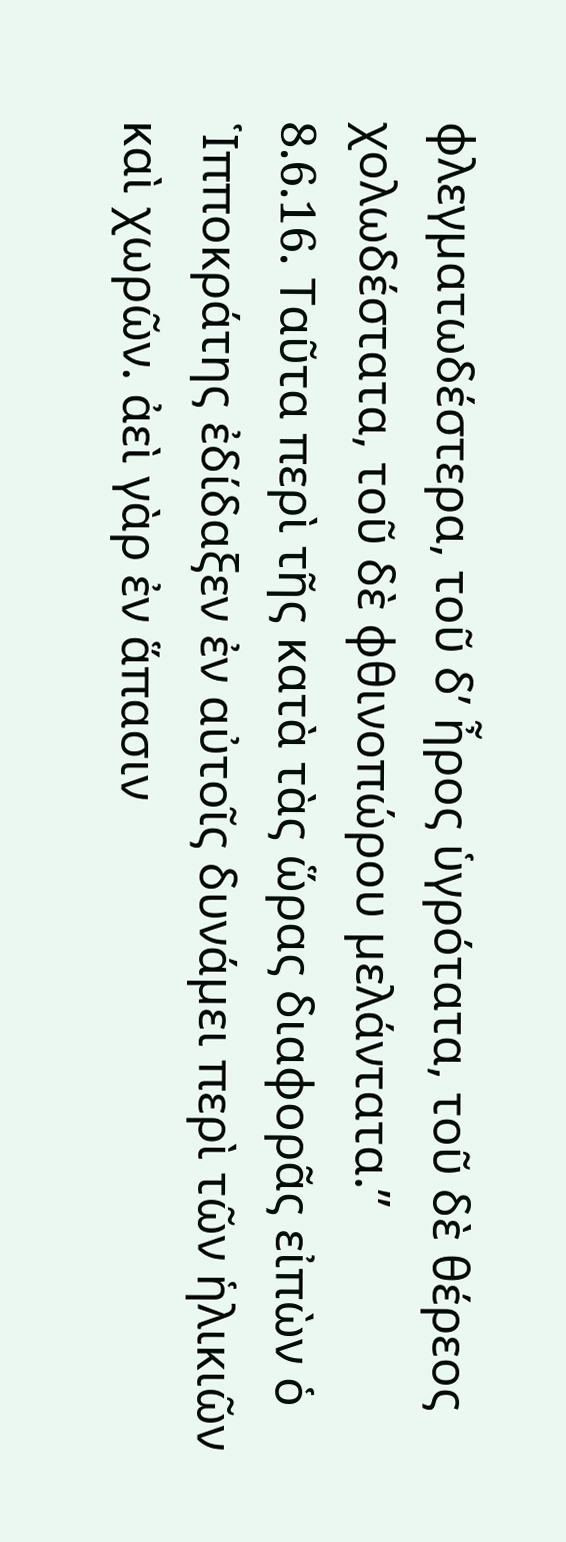φλεγµατωδέστερα, τοῦ δ’ ἦρος ὑγρότατα, τοῦ δὲ θέρεος χολωδέστατα, τοῦ δὲ φθινοπώρου µελάντατα.”
8.6.16. Tαῦτα περὶ τῆς κατὰ τὰς ὥρας διαφορᾶς εἰπὼν ὁ ῾Ιπποκράτης ἐδίδαξεν ἐν αὐτοῖς δυνάµει περὶ τῶν ἡλικιῶν καὶ χωρῶν. ἀεὶ γὰρ ἐν ἅπασιν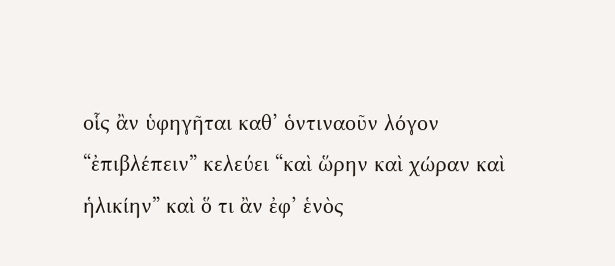οἷς ἂν ὑφηγῆται καθ’ ὁντιναοῦν λόγον “ἐπιβλέπειν” κελεύει “καὶ ὥρην καὶ χώραν καὶ ἡλικίην” καὶ ὅ τι ἂν ἐφ’ ἑνὸς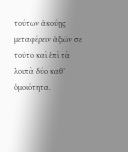τούτων ἀκούῃς µεταφέρειν ἀξιῶν σε τοῦτο καὶ ἐπὶ τὰ λοιπὰ δύο καθ’ ὁµοιότητα.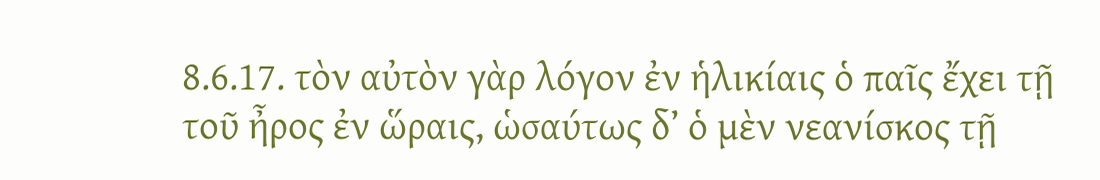8.6.17. τὸν αὐτὸν γὰρ λόγον ἐν ἡλικίαις ὁ παῖς ἔχει τῇ τοῦ ἦρος ἐν ὥραις, ὡσαύτως δ’ ὁ µὲν νεανίσκος τῇ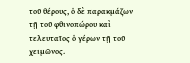τοῦ θέρους, ὁ δὲ παρακµάζων τῇ τοῦ φθινοπώρου καὶ τελευταῖος ὁ γέρων τῇ τοῦ χειµῶνος.